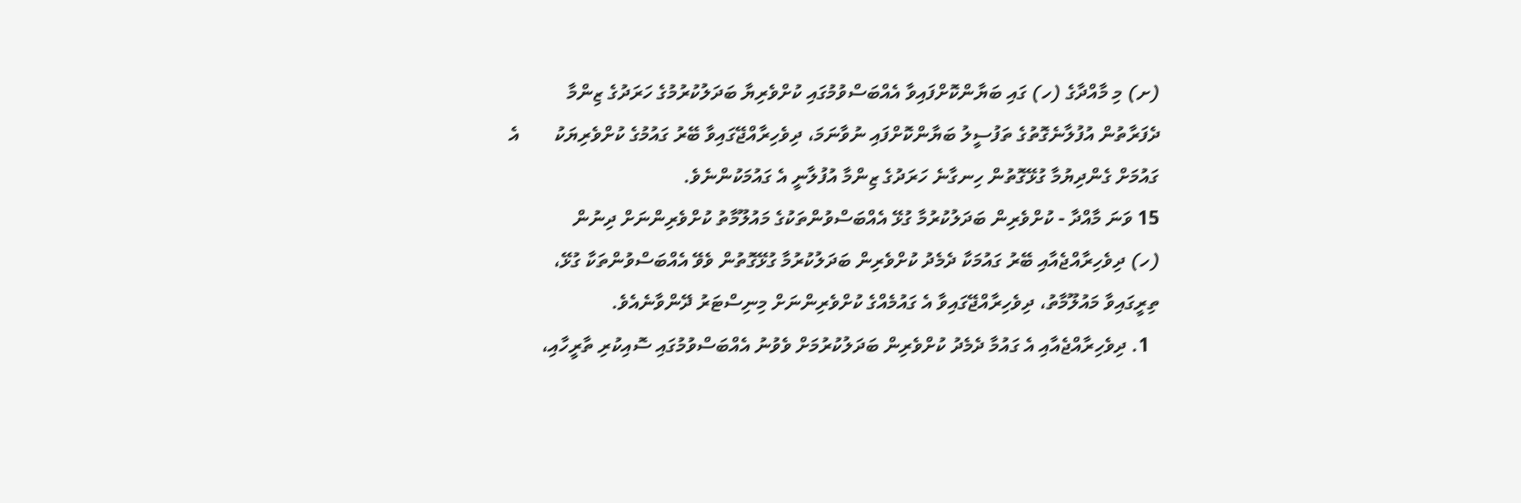(ށ) މި މާއްދާގެ (ހ) ގައި ބަޔާންކޮށްފައިވާ އެއްބަސްވުމުގައި ކުށްވެރިޔާ ބަދަލުކުރުމުގެ ހަރަދުގެ ޒިންމާ ދެފަރާތުން އުފުލާނެގޮތުގެ ތަފުސީލު ބަޔާންކޮށްފައި ނުވާނަމަ، ދިވެހިރާއްޖޭގައިވާ ބޭރު ގައުމުގެ ކުށްވެރިޔަކު       އެ ގައުމަށް ގެންދިޔުމާ ގުޅޭގޮތުން ހިނގާނެ ހަރަދުގެ ޒިންމާ އުފުލާނީ އެ ގައުމަކުންނެވެ.
15 ވަނަ މާއްދާ - ކުށްވެރިން ބަދަލުކުރުމާ ގުޅޭ އެއްބަސްވުންތަކުގެ މައުލޫމާތު ކުށްވެރިންނަށް ދިނުން
(ހ) ދިވެހިރާއްޖެއާއި ބޭރު ގައުމަކާ ދެމެދު ކުށްވެރިން ބަދަލުކުރުމާ ގުޅޭގޮތުން ވެވޭ އެއްބަސްވުންތަކާ ގުޅޭ، ތިރީގައިވާ މައުލޫމާތު، ދިވެހިރާއްޖޭގައިވާ އެ ގައުމެއްގެ ކުށްވެރިންނަށް މިނިސްޓަރު ދޭންވާނެއެވެ.
  1. ދިވެހިރާއްޖެއާއި އެ ގައުމާ ދެމެދު ކުށްވެރިން ބަދަލުކުރުމަށް ވެވުނު އެއްބަސްވުމުގައި ސޮއިކުރި ތާރީހާއި،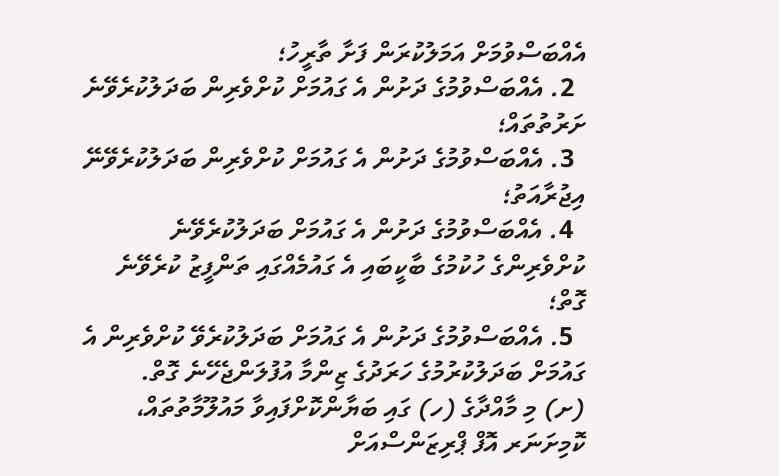އެއްބަސްވުމަށް އަމަލުކުރަން ފަށާ ތާރީހު؛
  2. އެއްބަސްވުމުގެ ދަށުން އެ ގައުމަށް ކުށްވެރިން ބަދަލުކުރެވޭނެ ށަރުތުތައް؛
  3. އެއްބަސްވުމުގެ ދަށުން އެ ގައުމަށް ކުށްވެރިން ބަދަލުކުރެވޭނޭ އިޖުރާއަތު؛
  4. އެއްބަސްވުމުގެ ދަށުން އެ ގައުމަށް ބަދަލުކުރެވޭނެ ކުށްވެރިންގެ ހުކުމުގެ ބާކީބައި އެ ގައުމެއްގައި ތަންފީޒު ކުރެވޭނެ ގޮތް؛
  5. އެއްބަސްވުމުގެ ދަށުން އެ ގައުމަށް ބަދަލުކުރެވޭ ކުށްވެރިން އެ ގައުމަށް ބަދަލުކުރުމުގެ ހަރަދުގެ ޒިންމާ އުފުލަންޖެހޭނެ ގޮތް.
(ށ) މި މާއްދާގެ (ހ) ގައި ބަޔާންކޮށްފައިވާ މައުލޫމާތުތައް، ކޮމިށަނަރ އޮފް ޕްރިޒަންސްއަށް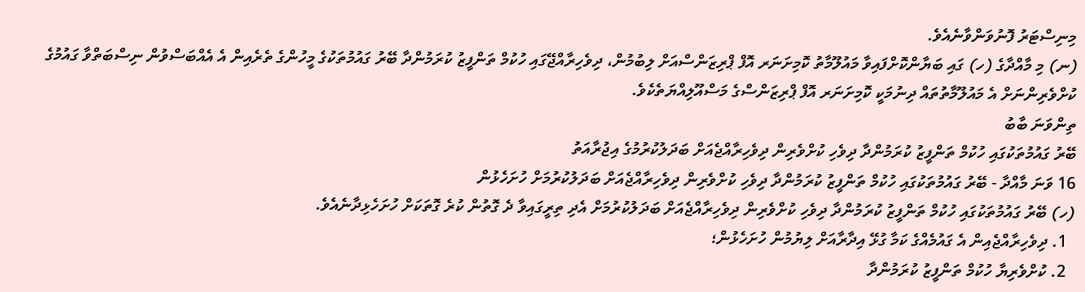މިނިސްޓަރު ފޮނުވަންވާނެއެވެ.
(ނ) މި މާއްދާގެ (ހ) ގައި ބަޔާންކޮށްފައިވާ މައުލޫމާތު ކޮމިށަނަރ އޮފް ޕްރިޒަންސްއަށް ލިބުމުން، ދިވެހިރާއްޖޭގައި ހުކުމް ތަންފީޒު ކުރަމުންދާ ބޭރު ގައުމުތަކުގެ މީހުންގެ ތެރެއިން އެ އެއްބަސްވުން ނިސްބަތްވާ ގައުމުގެ ކުށްވެރިންނަށް އެ މައުލޫމާތުތައް ދިނުމަކީ ކޮމިށަނަރ އޮފް ޕްރިޒަންސްގެ މަސްއޫލިއްޔަތެކެވެ.
ތިންވަނަ ބާބު
ބޭރު ގައުމުތަކުގައި ހުކުމް ތަންފީޒު ކުރަމުންދާ ދިވެހި ކުށްވެރިން ދިވެހިރާއްޖެއަށް ބަދަލުކުރުމުގެ އިޖުރާއަތު
16 ވަނަ މާއްދާ - ބޭރު ގައުމުތަކުގައި ހުކުމް ތަންފީޒު ކުރަމުންދާ ދިވެހި ކުށްވެރިން ދިވެހިރާއްޖެއަށް ބަދަލުކުރުމަށް ހުށަހެޅުން
(ހ) ބޭރު ގައުމުތަކުގައި ހުކުމް ތަންފީޒު ކުރަމުންދާ ދިވެހި ކުށްވެރިން ދިވެހިރާއްޖެއަށް ބަދަލުކުރުމަށް އެދި ތިރީގައިވާ ދެ ގޮތުން ކުރެ ގޮތަކަށް ހުށަހެޅިދާނެއެވެ.
  1. ދިވެހިރާއްޖެއިން އެ ގައުމެއްގެ ކަމާ ގުޅޭ އިދާރާއަށް ލިޔުމުން ހުށަހެޅުން؛
  2. ކުށްވެރިޔާ ހުކުމް ތަންފީޒު ކުރަމުންދާ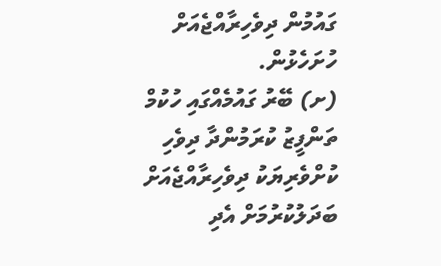ގައުމުން ދިވެހިރާއްޖެއަށް ހުށަހެޅުން.
(ށ) ބޭރު ގައުމެއްގައި ހުކުމް ތަންފީޒު ކުރަމުންދާ ދިވެހި ކުށްވެރިޔަކު ދިވެހިރާއްޖެއަށް ބަދަލުކުރުމަށް އެދި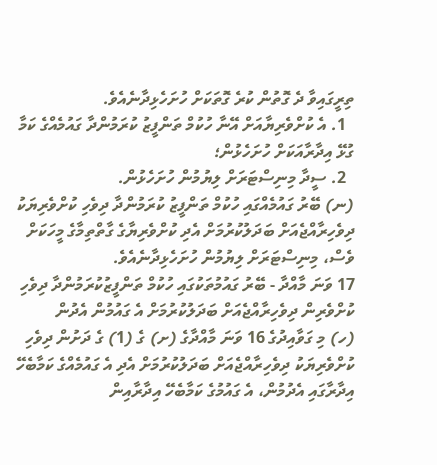ތިރީގައިވާ ދެ ގޮތުން ކުރެ ގޮތަކަށް ހުށަހެޅިދާނެއެވެ.
  1. އެ ކުށްވެރިޔާއަށް އޭނާ ހުކުމް ތަންފީޒު ކުރަމުންދާ ގައުމެއްގެ ކަމާ ގުޅޭ އިދާރާއަކަށް ހުށަހެޅުން؛
  2. ސީދާ މިނިސްޓަރަށް ލިޔުމުން ހުށަހެޅުން.
(ނ) ބޭރު ގައުމެއްގައި ހުކުމް ތަންފީޒު ކުރަމުންދާ ދިވެހި ކުށްވެރިޔަކު ދިވެހިރާއްޖެއަށް ބަދަލުކުރުމަށް އެދި ކުށްވެރިޔާގެ ގާތްތިމާގެ މީހަކަށް ވެސް، މިނިސްޓަރަށް ލިޔުމުން ހުށަހެޅިދާނެއެވެ.
17 ވަނަ މާއްދާ - ބޭރު ގައުމުތަކުގައި ހުކުމް ތަންފީޒުކުރަމުންދާ ދިވެހި ކުށްވެރިން ދިވެހިރާއްޖެއަށް ބަދަލުކުރުމަށް އެ ގައުމުން އެދުން
(ހ) މި ގަވާއިދުގެ 16 ވަނަ މާއްދާގެ (ށ) ގެ (1) ގެ ދަށުން ދިވެހި ކުށްވެރިޔަކު ދިވެހިރާއްޖެއަށް ބަދަލުކުރުމަށް އެދި އެ ގައުމެއްގެ ކަމާބެހޭ އިދާރާގައި އެދުމުން، އެ ގައުމުގެ ކަމާބެހޭ އިދާރާއިން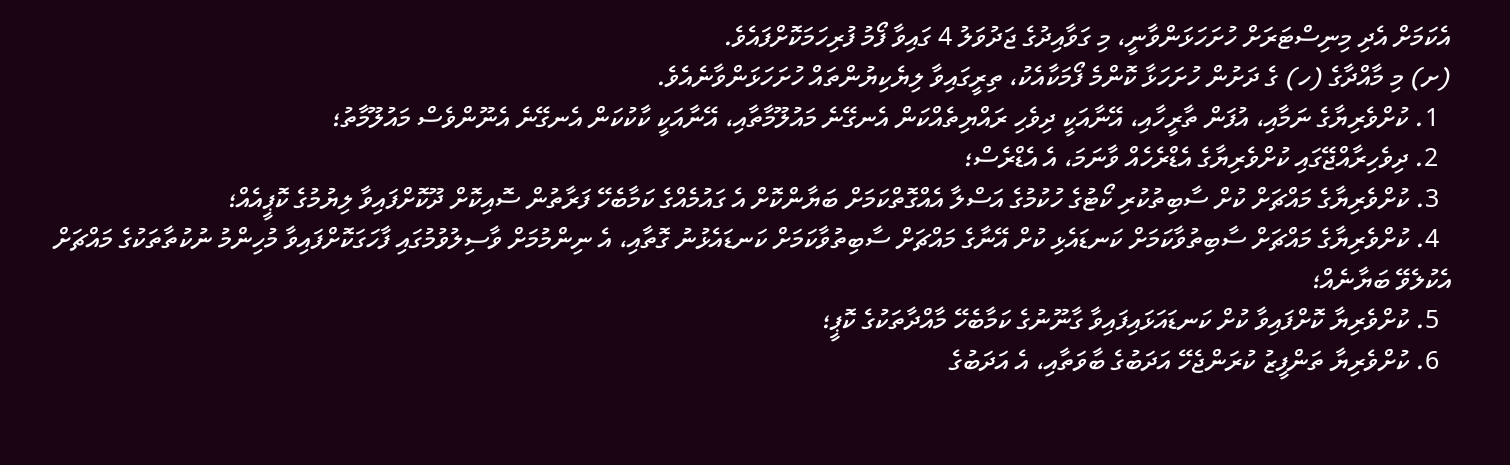އެކަމަށް އެދި މިނިސްޓަރަށް ހުށަހަޅަންވާނީ، މި ގަވާއިދުގެ ޖަދުވަލު 4 ގައިވާ ފޯމު ފުރިހަމަކޮށްފައެވެ.
(ށ) މި މާއްދާގެ (ހ) ގެ ދަށުން ހުށަހަޅާ ކޮންމެ ފޯމަކާއެކު، ތިރީގައިވާ ލިޔެކިޔުންތައް ހުށަހަޅަންވާނެއެވެ.
  1. ކުށްވެރިޔާގެ ނަމާއި، އުފަން ތާރީހާއި، އޭނާއަކީ ދިވެހި ރައްޔިތެއްކަން އެނގޭނެ މައުލޫމާތާއި، އޭނާއަކީ ކާކުކަން އެނގޭނެ އެނޫންވެސް މައުލޫމާތު؛
  2. ދިވެހިރާއްޖޭގައި ކުށްވެރިޔާގެ އެޑްރެހެއް ވާނަމަ، އެ އެޑްރެސް؛
  3. ކުށްވެރިޔާގެ މައްޗަށް ކުށް ސާބިތުކުރި ކޯޓުގެ ހުކުމުގެ އަސްލާ އެއްގޮތްކަމަށް ބަޔާންކޮށް އެ ގައުމެއްގެ ކަމާބެހޭ ފަރާތުން ސޮއިކޮށް ދޫކޮށްފައިވާ ލިޔުމުގެ ކޮޕީއެއް؛
  4. ކުށްވެރިޔާގެ މައްޗަށް ސާބިތުވާކަމަށް ކަނޑައެޅި ކުށް އޭނާގެ މައްޗަށް ސާބިތުވާކަމަށް ކަނޑައެޅުނު ގޮތާއި، އެ ނިންމުމަށް ވާސިލުވުމުގައި ފާހަގަކޮށްފައިވާ މުހިންމު ނުކުތާތަކުގެ މައްޗަށް އެކުލެވޭ ބަޔާނެއް؛
  5. ކުށްވެރިޔާ ކޮށްފައިވާ ކުށް ކަނޑައަޅައިފައިވާ ގާނޫނުގެ ކަމާބެހޭ މާއްދާތަކުގެ ކޮޕީ؛
  6. ކުށްވެރިޔާ ތަންފީޒު ކުރަންޖެހޭ އަދަބުގެ ބާވަތާއި، އެ އަދަބުގެ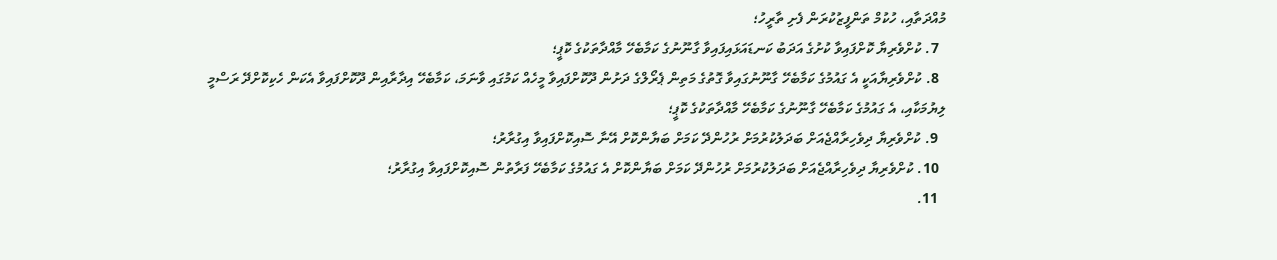މުއްދަތާއި، ހުކުމް ތަންފީޒުކުރަން ފެށި ތާރީހު؛
  7. ކުށްވެރިޔާ ކޮށްފައިވާ ކުށުގެ އަދަބު ކަނޑައަޅައިފައިވާ ގާނޫނުގެ ކަމާބެހޭ މާއްދާތަކުގެ ކޮޕީ؛
  8. ކުށްވެރިޔާއަކީ އެ ގައުމުގެ ކަމާބެހޭ ގާނޫނުގައިވާ ގޮތުގެ މަތިން ޕެރޯލްގެ ދަށުން ދޫކޮށްފައިވާ މީހެއް ކަމުގައި ވާނަމަ، ކަމާބެހޭ އިދާރާއިން ދޫކޮށްފައިވާ އެކަން ހެކިކޮށްދޭ ރަސްމީ ލިޔުމަކާއި، އެ ގައުމުގެ ކަމާބެހޭ ގާނޫނުގެ ކަމާބެހޭ މާއްދާތަކުގެ ކޮޕީ؛
  9. ކުށްވެރިޔާ ދިވެހިރާއްޖެއަށް ބަދަލުކުރުމަށް ރުހުންދޭ ކަމަށް ބަޔާންކޮށް އޭނާ ސޮއިކޮށްފައިވާ އިގުރާރު؛
  10. ކުށްވެރިޔާ ދިވެހިރާއްޖެއަށް ބަދަލުކުރުމަށް ރުހުންދޭ ކަމަށް ބަޔާންކޮށް އެ ގައުމުގެ ކަމާބެހޭ ފަރާތުން ސޮއިކޮށްފައިވާ އިގުރާރު؛
  11.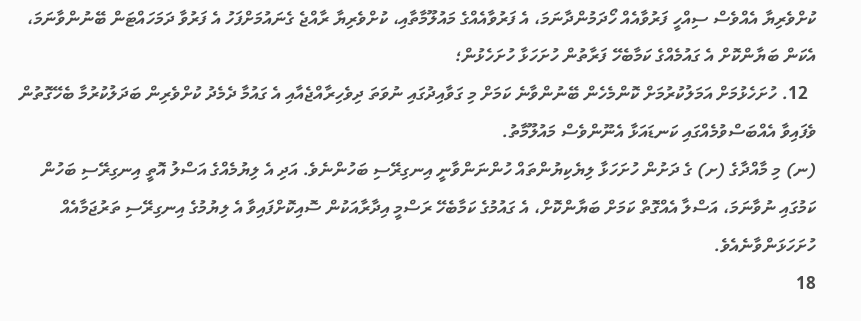ކުށްވެރިޔާ އެއްވެސް ސިއްހީ ފަރުވާއެއް ހޯދަމުންދާނަމަ، އެ ފަރުވާއެއްގެ މައުލޫމާތާއި، ކުށްވެރިޔާ ރާއްޖެ ގެނައުމަށްފަހު އެ ފަރުވާ ދަމަހައްޓަން ބޭނުންވާނަމަ، އެކަން ބަޔާންކޮށް އެ ގައުމެއްގެ ކަމާބެހޭ ފަރާތުން ހުށަހަޅާ ހުށަހެޅުން؛
  12. ހުށަހެޅުމަށް އަމަލުކުރުމަށް ކޮންމެހެން ބޭނުންވާނެ ކަމަށް މި ގަވާއިދުގައި ނުވަތަ ދިވެހިރާއްޖެއާއި އެ ގައުމާ ދެމެދު ކުށްވެރިން ބަދަލުކުރުމާ ބެހޭގޮތުން ވެފައިވާ އެއްބަސްވުމެއްގައި ކަނޑައަޅާ އެނޫންވެސް މައުލޫމާތު.
(ނ) މި މާއްދާގެ (ށ) ގެ ދަށުން ހުށަހަޅާ ލިޔެކިޔުންތައް ހުންނަންވާނީ އިނގިރޭސި ބަހުންނެވެ. އަދި އެ ލިޔުމެއްގެ އަސްލު އޮތީ އިނގިރޭސި ބަހުން ކަމުގައި ނުވާނަމަ، އަސްލާ އެއްގޮތް ކަމަށް ބަޔާންކޮށް، އެ ގައުމުގެ ކަމާބެހޭ ރަސްމީ އިދާރާއަކުން ސޮއިކޮށްފައިވާ އެ ލިޔުމުގެ އިނގިރޭސި ތަރުޖަމާއެއް ހުށަހަޅަންވާނެއެވެ.
18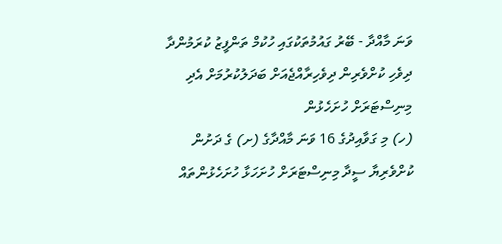ވަނަ މާއްދާ - ބޭރު ގައުމުތަކުގައި ހުކުމް ތަންފީޒު ކުރަމުންދާ ދިވެހި ކުށްވެރިން ދިވެހިރާއްޖެއަށް ބަދަލުކުރުމަށް އެދި މިނިސްޓަރަށް ހުށަހެޅުން
(ހ) މި ގަވާއިދުގެ 16 ވަނަ މާއްދާގެ (ށ) ގެ ދަށުން ކުށްވެރިޔާ ސީދާ މިނިސްޓަރަށް ހުށަހަޅާ ހުށަހެޅުންތައް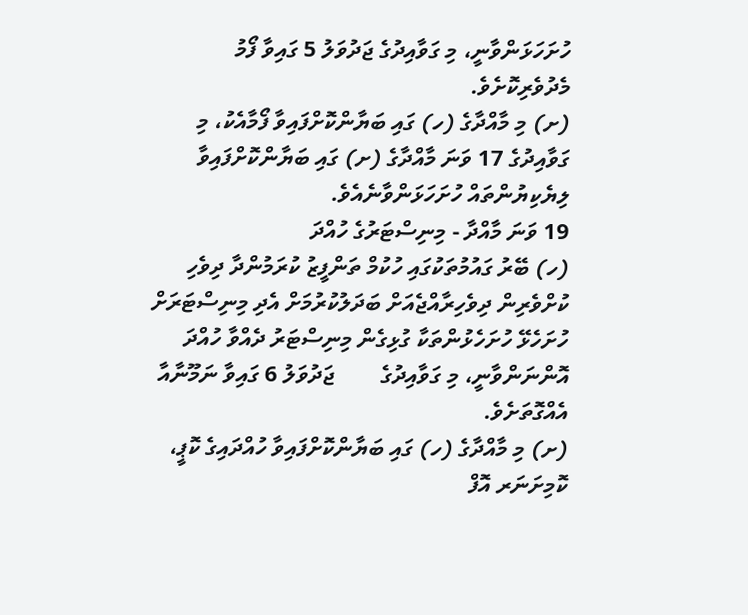ހުށަހަޅަންވާނީ، މި ގަވާއިދުގެ ޖަދުވަލު 5 ގައިވާ ފޯމު މެދުވެރިކޮށެވެ.
(ށ) މި މާއްދާގެ (ހ) ގައި ބަޔާންކޮށްފައިވާ ފޯމާއެކު، މި ގަވާއިދުގެ 17 ވަނަ މާއްދާގެ (ށ) ގައި ބަޔާންކޮށްފައިވާ ލިޔެކިޔުންތައް ހުށަހަޅަންވާނެއެވެ.
19 ވަނަ މާއްދާ - މިނިސްޓަރުގެ ހުއްދަ
(ހ) ބޭރު ގައުމުތަކުގައި ހުކުމް ތަންފީޒު ކުރަމުންދާ ދިވެހި ކުށްވެރިން ދިވެހިރާއްޖެއަށް ބަދަލުކުރުމަށް އެދި މިނިސްޓަރަށް ހުށަހެޅޭ ހުށަހެޅުންތަކާ ގުޅިގެން މިނިސްޓަރު ދެއްވާ ހުއްދަ އޮންނަންވާނީ، މި ގަވާއިދުގެ        ޖަދުވަލު 6 ގައިވާ ނަމޫނާއާ އެއްގޮތަށެވެ.
(ށ) މި މާއްދާގެ (ހ) ގައި ބަޔާންކޮށްފައިވާ ހުއްދައިގެ ކޮޕީ، ކޮމިށަނަރ އޮފް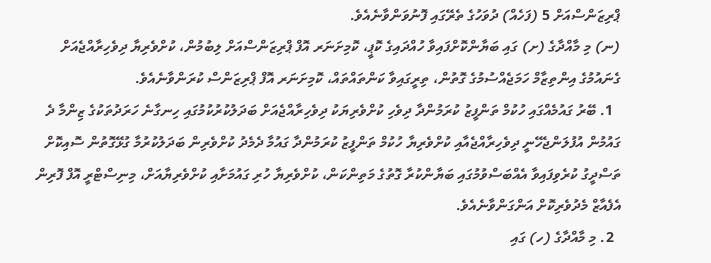ޕްރިޒަންސްއަށް 5 (ފަހެއް) ދުވަހުގެ ތެރޭގައި ފޮނުވަންވާނެއެވެ.
(ނ) މި މާއްދާގެ (ށ) ގައި ބަޔާންކޮށްފައިވާ ހުއްދައިގެ ކޮޕީ، ކޮމިށަނަރ އޮފް ޕްރިޒަންސްއަށް ލިބުމުން، ކުށްވެރިޔާ ދިވެހިރާއްޖެއަށް ގެނައުމުގެ އިންތިޒާމް ހަމަޖެއްސުމުގެ ގޮތުން، ތިރީގައިވާ ކަންތައްތައް، ކޮމިށަނަރ އޮފް ޕްރިޒަންސް ކުރަންވާނެއެވެ.
  1. ބޭރު ގައުމެއްގައި ހުކުމް ތަންފީޒު ކުރަމުންދާ ދިވެހި ކުށްވެރިޔަކު ދިވެހިރާއްޖެއަށް ބަދަލުކުރުކުމުގައި ހިނގާނެ ހަރަދުތަކުގެ ޒިންމާ ދެ ގައުމުން އުފުލަންޖެހޭނީ ދިވެހިރާއްޖެއާއި ކުށްވެރިޔާ ހުކުމް ތަންފީޒު ކުރަމުންދާ ގައުމާ ދެމެދު ކުށްވެރިން ބަދަލުކުރުމާ ގުޅޭގޮތުން ސޮއިކޮށް ތަސްދީގު ކުރެވިފައިވާ އެއްބަސްވުމުގައި ބަޔާންކުރާ ގޮތުގެ މަތިންކަން، ކުށްވެރިޔާ ހުރި ގައުމަށާއި ކުށްވެރިޔާއަށް، މިނިސްޓްރީ އޮފް ފޮރިން އެފެއާޒް މެދުވެރިކޮށް އަންގަންވާނެއެވެ.
  2. މި މާއްދާގެ (ހ) ގައި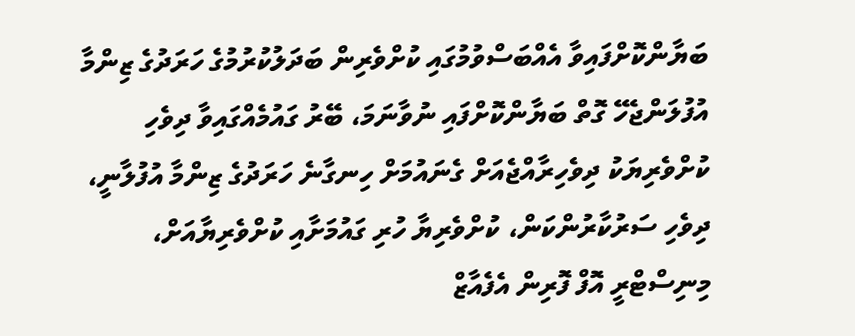ބަޔާންކޮށްފައިވާ އެއްބަސްވުމުގައި ކުށްވެރިން ބަދަލުކުރުމުގެ ހަރަދުގެ ޒިންމާ އުފުލަންޖެހޭ ގޮތް ބަޔާންކޮށްފައި ނުވާނަމަ، ބޭރު ގައުމެއްގައިވާ ދިވެހި ކުށްވެރިޔަކު ދިވެހިރާއްޖެއަށް ގެނައުމަށް ހިނގާނެ ހަރަދުގެ ޒިންމާ އުފުލާނީ، ދިވެހި ސަރުކާރުންކަން، ކުށްވެރިޔާ ހުރި ގައުމަށާއި ކުށްވެރިޔާއަށް، މިނިސްޓްރީ އޮފް ފޮރިން އެފެއާޒް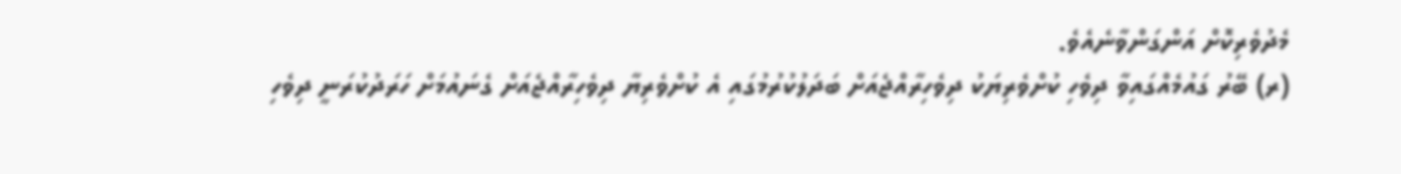މެދުވެރިކޮށް އަންގަންވާނެއެވެ.
(ރ) ބޭރު ގައުމެއްގައިވާ ދިވެހި ކުށްވެރިޔަކު ދިވެހިރާއްޖެއަށް ބަދަލުކުރުމުގައި އެ ކުށްވެރިޔާ ދިވެހިރާއްޖެއަށް ގެނައުމަށް ހަރަދުކުރަނީ ދިވެހި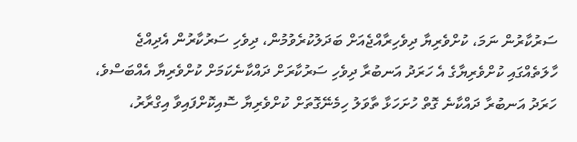ސަރުކާރުން ނަމަ، ކުށްވެރިޔާ ދިވެހިރާއްޖެއަށް ބަދަލުކުރެވުމުން، ދިވެހި ސަރުކާރުން އެދިއްޖެ ހާލަތެއްގައި ކުށްވެރިޔާގެ އެ ހަރަދު އަނބުރާ ދިވެހި ސަރުކާރަށް ދައްކާނެކަމަށް ކުށްވެރިޔާ އެއްބަސްވެ، ހަރަދު އަނބުރާ ދައްކާނެ ގޮތް ހުށަހަޅާ ތާވަލު ހިމެނޭގޮތަށް ކުށްވެރިޔާ ސޮއިކޮށްފައިވާ އިގްރާރު،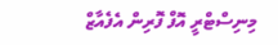މިނިސްޓްރީ އޮފް ފޮރިން އެފެއާޒް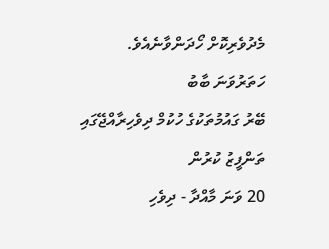މެދުވެރިކޮށް ހޯދަންވާނެއެވެ.
ހަތަރުވަނަ ބާބު
ބޭރު ގައުމުތަކުގެ ހުކުމް ދިވެހިރާއްޖޭގައި ތަންފީޒު ކުރުން
20 ވަނަ މާއްދާ - ދިވެހި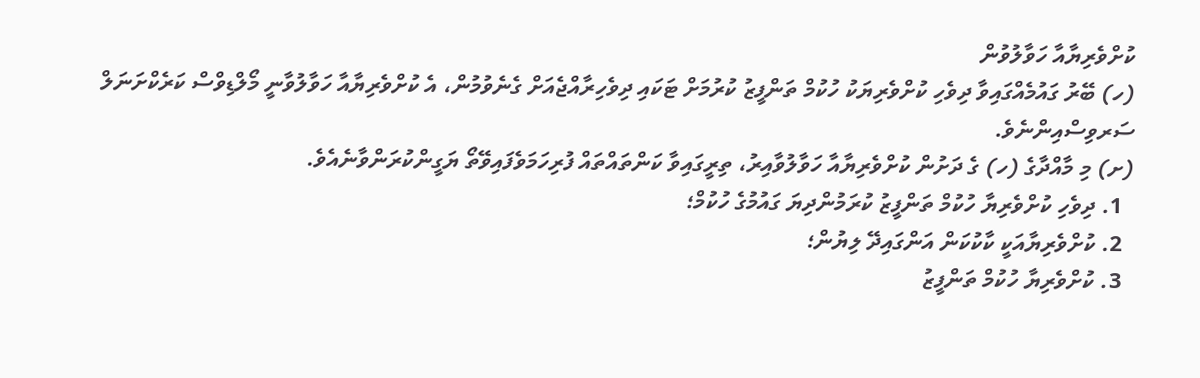ކުށްވެރިޔާއާ ހަވާލުވުން
(ހ) ބޭރު ގައުމެއްގައިވާ ދިވެހި ކުށްވެރިޔަކު ހުކުމް ތަންފީޒު ކުރުމަށް ޓަކައި ދިވެހިރާއްޖެއަށް ގެނެވުމުން، އެ ކުށްވެރިޔާއާ ހަވާލުވާނީ މޯލްޑިވްސް ކަރެކްށަނަލް ސަރވިސްއިންނެވެ.
(ށ) މި މާއްދާގެ (ހ) ގެ ދަށުން ކުށްވެރިޔާއާ ހަވާލުވާއިރު، ތިރީގައިވާ ކަންތައްތައް ފުރިހަމަވެފައިވޭތޯ ޔަގީންކުރަންވާނެއެވެ.
  1. ދިވެހި ކުށްވެރިޔާ ހުކުމް ތަންފީޒު ކުރަމުންދިޔަ ގައުމުގެ ހުކުމް؛
  2. ކުށްވެރިޔާއަކީ ކާކުކަން އަންގައިދޭ ލިޔުން؛
  3. ކުށްވެރިޔާ ހުކުމް ތަންފީޒު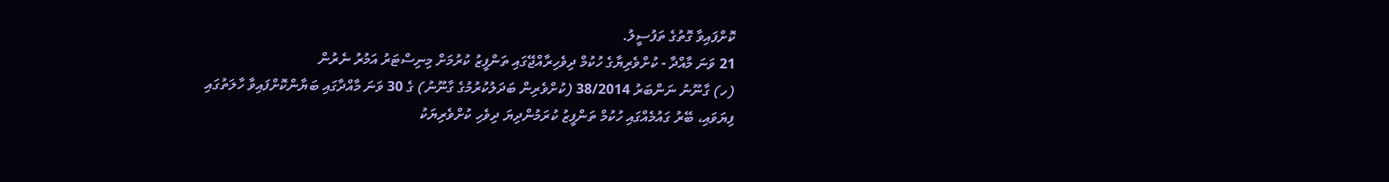ކޮށްފައިވާ ގޮތުގެ ތަފުސީލު.
21 ވަނަ މާއްދާ - ކުށްވެރިޔާގެ ހުކުމް ދިވެހިރާއްޖޭގައި ތަންފީޒު ކުރުމަށް މިނިސްޓަރު އަމުރު ނެރުން
(ހ) ގާނޫނު ނަންބަރު 38/2014 (ކުށްވެރިން ބަދަލުކުރުމުގެ ގާނޫނު) ގެ 30 ވަނަ މާއްދާގައި ބަޔާންކޮށްފައިވާ ހާލަތުގައި ފިޔަވައި، ބޭރު ގައުމެއްގައި ހުކުމް ތަންފީޒު ކުރަމުންދިޔަ ދިވެހި ކުށްވެރިޔަކު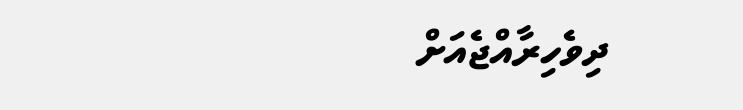ދިވެހިރާއްޖެއަށް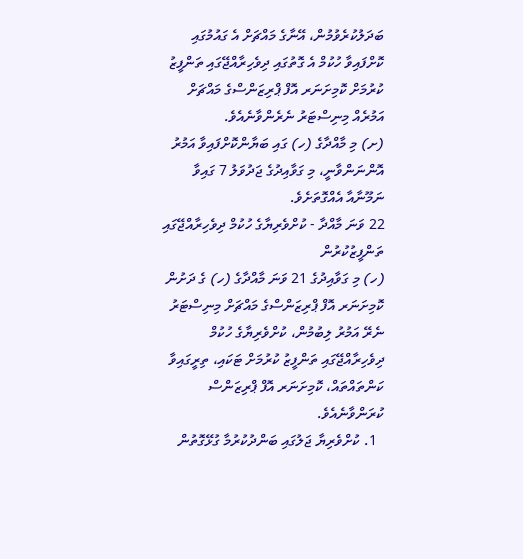ބަދަލުކުރެވުމުން، އޭނާގެ މައްޗަށް އެ ގައުމުގައި  ކޮށްފައިވާ ހުކުމް އެ ގޮތުގައި ދިވެހިރާއްޖޭގައި ތަންފީޒު ކުރުމަށް ކޮމިށަނަރ އޮފް ޕްރިޒަންސްގެ މައްޗަށް އަމުރެއް މިނިސްޓަރު ނެރެންވާނެއެވެ.
(ށ) މި މާއްދާގެ (ހ) ގައި ބަޔާންކޮށްފައިވާ އަމުރު އޮންނަންވާނީ، މި ގަވާއިދުގެ ޖަދުވަލު 7 ގައިވާ ނަމޫނާއާ އެއްގޮތަށެވެ.
22 ވަނަ މާއްދާ - ކުށްވެރިޔާގެ ހުކުމް ދިވެހިރާއްޖޭގައި ތަންފީޒުކުރުން
(ހ) މި ގަވާއިދުގެ 21 ވަނަ މާއްދާގެ (ހ) ގެ ދަށުން ކޮމިށަނަރ އޮފް ޕްރިޒަންސްގެ މައްޗަށް މިނިސްޓަރު ނެރޭ އަމުރު ލިބުމުން، ކުށްވެރިޔާގެ ހުކުމް ދިވެހިރާއްޖޭގައި ތަންފީޒު ކުރުމަށް ޓަކައި، ތިރީގައިވާ ކަންތައްތައް، ކޮމިށަނަރ އޮފް ޕްރިޒަންސް ކުރަންވާނެއެވެ.
  1. ކުށްވެރިޔާ ޖަލުގައި ބަންދުކުރުމާ ގުޅޭގޮތުން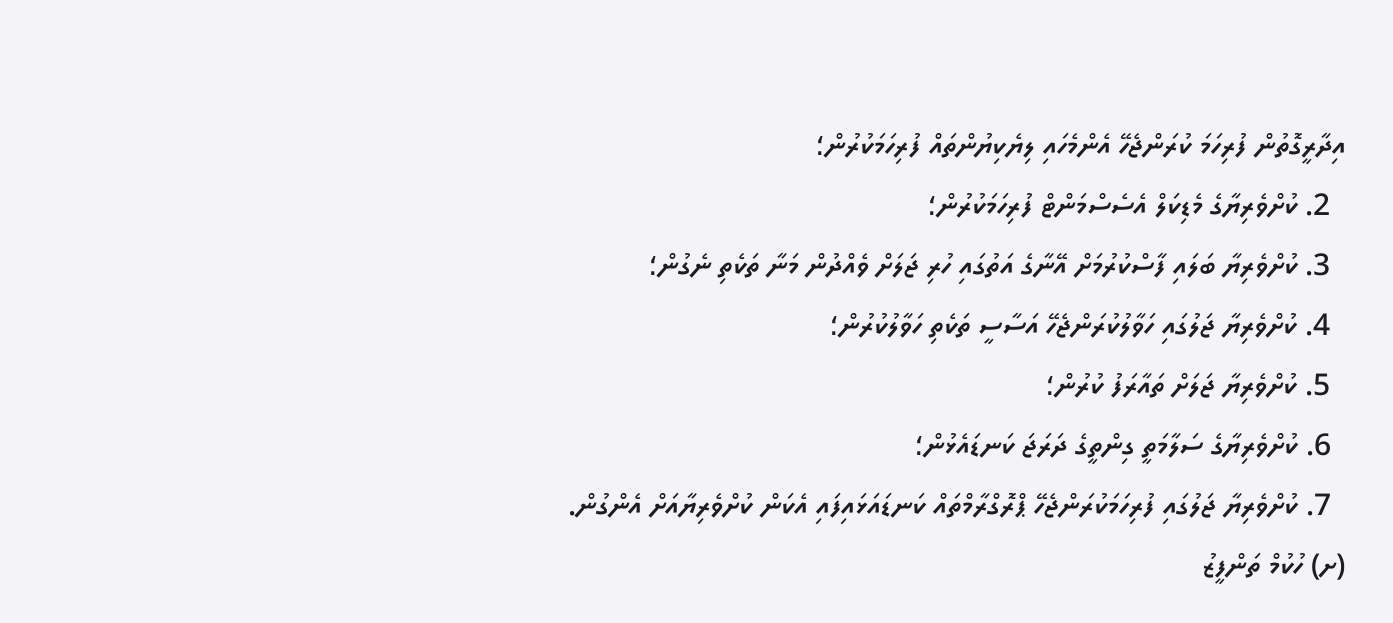އިދާރީގޮތުން ފުރިހަމަ ކުރަންޖެހޭ އެންމެހައި ލިޔެކިޔުންތައް ފުރިހަމަކުރުން؛
  2. ކުށްވެރިޔާގެ މެޑިކަލް އެސެސްމަންޓް ފުރިހަމަކުރުން؛
  3. ކުށްވެރިޔާ ބަލައި ފާސްކުރުމަށް އޭނާގެ އަތުގައި ހުރި ޖަލަށް ވެއްދުން މަނާ ތަކެތި ނެގުން؛
  4. ކުށްވެރިޔާ ޖަލުގައި ހަވާލުކުރަންޖެހޭ އަސާސީ ތަކެތި ހަވާލުކުރުން؛
  5. ކުށްވެރިޔާ ޖަލަށް ތައާރަފު ކުރުން؛
  6. ކުށްވެރިޔާގެ ސަލާމަތީ ގިންތީގެ ދަރަޖަ ކަނޑައެޅުން؛
  7. ކުށްވެރިޔާ ޖަލުގައި ފުރިހަމަކުރަންޖެހޭ ޕްރޮގްރާމްތައް ކަނޑައަޅައިފައި އެކަން ކުށްވެރިޔާއަށް އެންގުން.
(ށ) ހުކުމް ތަންފީޒު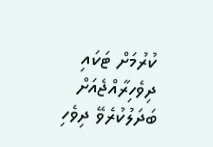ކުރުމަށް ޓަކައި ދިވެހިރާއްޖެއަށް ބަދަލުކުރެވޭ ދިވެހި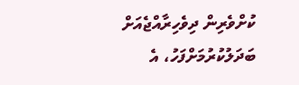ކުށްވެރިން ދިވެހިރާއްޖެއަށް ބަދަލުކުރުމަށްފަހު، އެ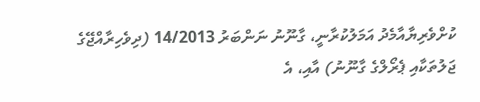ކުށްވެރިޔާއާމެދު އަމަލުކުރާނީ، ގާނޫނު ނަންބަރު 14/2013 (ދިވެހިރާއްޖޭގެ ޖަލުތަކާއި ޕެރޯލްގެ ގާނޫނު) އާއި، އެ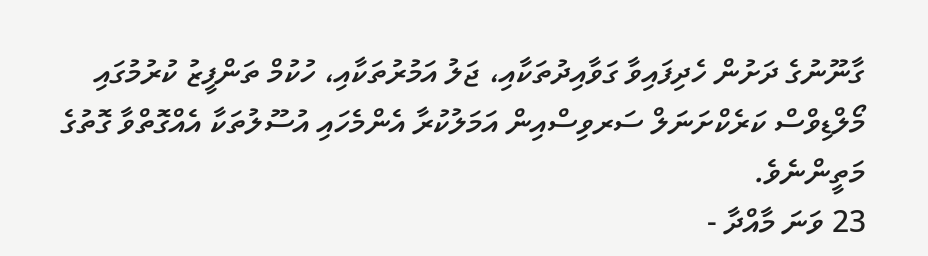ގާނޫނުގެ ދަށުން ހެދިފައިވާ ގަވާއިދުތަކާއި، ޖަލު އަމުރުތަކާއި، ހުކުމް ތަންފީޒު ކުރުމުގައި މޯލްޑިވްސް ކަރެކްށަނަލް ސަރވިސްއިން އަމަލުކުރާ އެންމެހައި އުސޫލުތަކާ އެއްގޮތްވާ ގޮތުގެ މަތީންނެވެ.
23 ވަނަ މާއްދާ -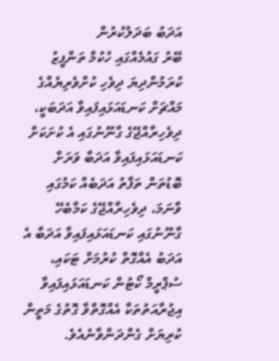އަދަބު ބަދަލުކުރުން
ބޭރު ގައުމެއްގައި ހުކުމް ތަންފީޒު ކުރަމުންދިޔަ ދިވެހި ކުށްވެރިޔެއްގެ މައްޗަށް ކަނޑައަޅައިފައިވާ އަދަބަކީ، ދިވެހިރާއްޖޭގެ ގާނޫނުގައި އެ ކުށަކަށް ކަނޑައަޅައިފައިވާ އަދަބާ ވަރަށް ބޮޑުތަން ތަފާތު އަދަބެއް ކަމުގައި ވާނަމަ، ދިވެހިރާއްޖޭގެ ކަމާބެހޭ ގާނޫނުގައި ކަނޑައަޅައިފައިވާ އަދަބާ އެ އަދަބު އެއްގޮތް ކުރުމަށް ޓަކައި، ސުޕްރީމް ކޯޓުން ކަނޑައަޅައިފައިވާ އިޖުރާއަތުތަކާ އެއްގޮތްވާ ގޮތުގެ މަތީން ކުރިޔަށް ގެންދަންވާނެއެވެ.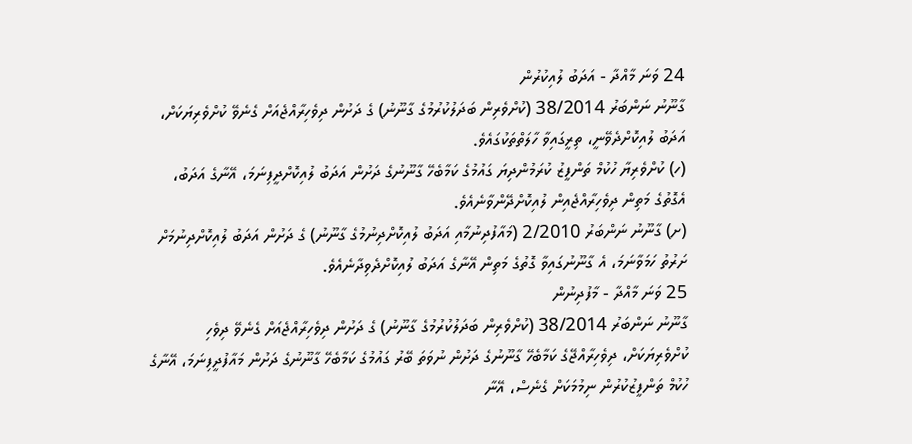24 ވަނަ މާއްދާ - އަދަބު ލުއިކުރުން
ގާނޫނު ނަންބަރު 38/2014 (ކުށްވެރިން ބަދަލުކުރުމުގެ ގާނޫނު) ގެ ދަށުން ދިވެހިރާއްޖެއަށް ގެނެވޭ ކުށްވެރިޔަކަށް، އަދަބު ލުއިކޮށްދެވޭނީ، ތިރީގައިވާ ހާލަތްތަކުގައެވެ.
(ހ) ކުށްވެރިޔާ ހުކުމް ތަންފީޒު ކުރަމުންދިޔަ ގައުމުގެ ކަމާބެހޭ ގާނޫނުގެ ދަށުން އަދަބު ލުއިކޮށްދީފިނަމަ، އޭނާގެ އަދަބު، އެގޮތުގެ މަތިން ދިވެހިރާއްޖެއިން ލުއިކޮށްދޭންވާނެއެވެ.
(ށ) ގާނޫނު ނަންބަރު 2/2010 (މައާފުދިނުމާއި އަދަބު ލުއިކޮށްދިނުމުގެ ގާނޫނު) ގެ ދަށުން އަދަބު ލުއިކޮށްދިނުމަށް ށަރުތު ހަމަވާނަމަ، އެ ގާނޫނުގައިވާ ގޮތުގެ މަތިން އޭނާގެ އަދަބު ލުއިކޮށްދެވިދާނެއެވެ.
25 ވަނަ މާއްދާ - މާފުދިނުން
ގާނޫނު ނަންބަރު 38/2014 (ކުށްވެރިން ބަދަލުކުރުމުގެ ގާނޫނު) ގެ ދަށުން ދިވެހިރާއްޖެއަށް ގެނެވޭ ދިވެހި ކުށްވެރިޔަކަށް، ދިވެހިރާއްޖޭގެ ކަމާބެހޭ ގާނޫނުގެ ދަށުން ނުވަތަ ބޭރު ގައުމުގެ ކަމާބެހޭ ގާނޫނުގެ ދަށުން މައާފުދީފިނަމަ، އޭނާގެ ހުކުމް ތަންފީޒުކުރުން ނިމުމަކަށް ގެނެސް، އޭނާ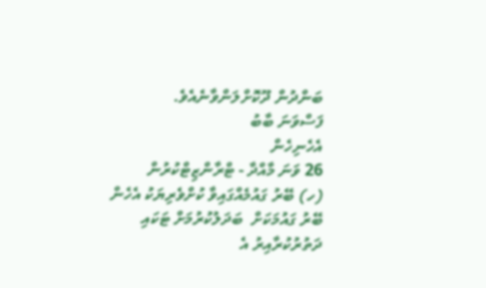ބަންދުން ދޫކޮށްލަންވާނެއެވެ.
ފަސްވަނަ ބާބު
އެހެނިހެން
26 ވަނަ މާއްދާ - ޓްރާންޒިޓްކުރުން
(ހ) ބޭރު ގައުމެއްގައިވާ ކުށްވެރިޔަކު އެހެން ބޭރު ގައުމަކަށް  ބަދަލުކުރުމަށް ޓަކައި ދަތުރުކުރާއިރު އެ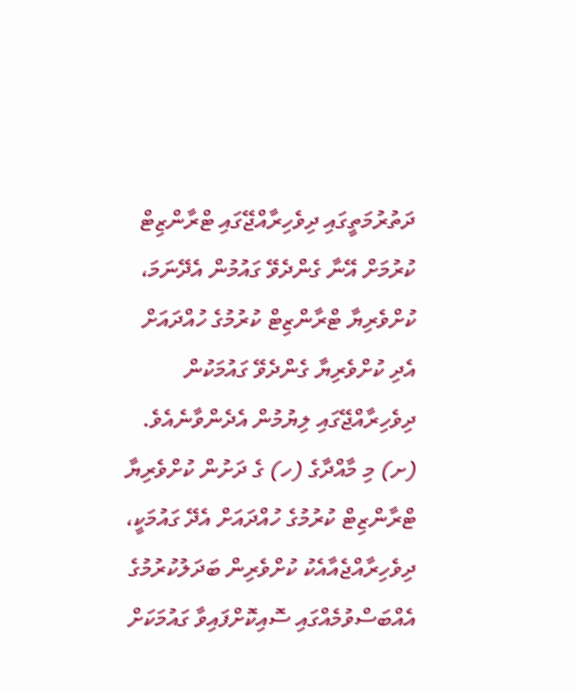ދަތުރުމަތީގައި ދިވެހިރާއްޖޭގައި ޓްރާންޒިޓް ކުރުމަށް އޭނާ ގެންދެވޭ ގައުމުން އެދޭނަމަ، ކުށްވެރިޔާ ޓްރާންޒިޓް ކުރުމުގެ ހުއްދައަށް އެދި ކުށްވެރިޔާ ގެންދެވޭ ގައުމަކުން ދިވެހިރާއްޖޭގައި ލިޔުމުން އެދެންވާނެއެވެ.
(ށ) މި މާއްދާގެ (ހ) ގެ ދަށުން ކުށްވެރިޔާ ޓްރާންޒިޓް ކުރުމުގެ ހުއްދައަށް އެދޭ ގައުމަކީ، ދިވެހިރާއްޖެއާއެކު ކުށްވެރިން ބަދަލުކުރުމުގެ އެއްބަސްވުމެއްގައި ސޮއިކޮށްފައިވާ ގައުމަކަށް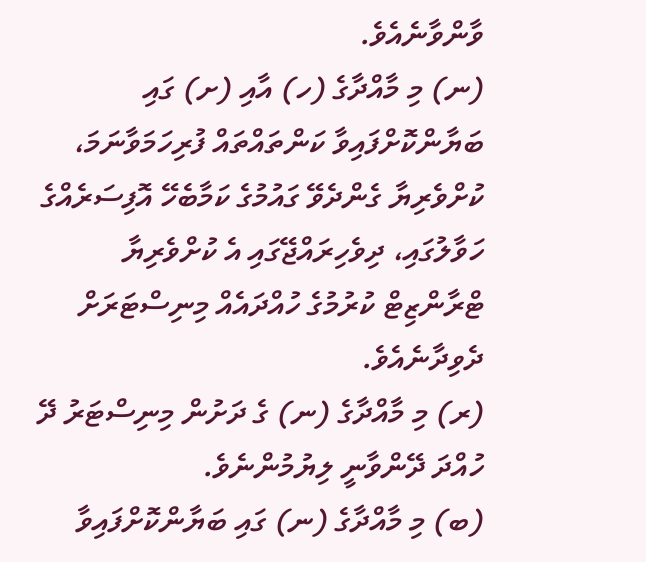ވާންވާނެއެވެ.
(ނ) މި މާއްދާގެ (ހ) އާއި (ށ) ގައި ބަޔާންކޮށްފައިވާ ކަންތައްތައް ފުރިހަމަވާނަމަ، ކުށްވެރިޔާ ގެންދެވޭ ގައުމުގެ ކަމާބެހޭ އޮފިސަރެއްގެ ހަވާލުގައި، ދިވެހިރައްޖޭގައި އެ ކުށްވެރިޔާ ޓްރާންޒިޓް ކުރުމުގެ ހުއްދައެއް މިނިސްޓަރަށް ދެވިދާނެއެވެ.
(ރ) މި މާއްދާގެ (ނ) ގެ ދަށުން މިނިސްޓަރު ދޭ ހުއްދަ ދޭންވާނީ ލިޔުމުންނެވެ.
(ބ) މި މާއްދާގެ (ނ) ގައި ބަޔާންކޮށްފައިވާ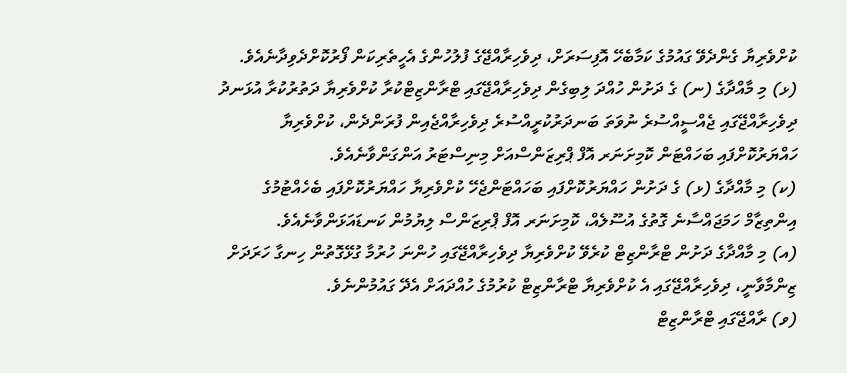ކުށްވެރިޔާ ގެންދެވޭ ގައުމުގެ ކަމާބެހޭ އޮފިސަރަށް، ދިވެހިރާއްޖޭގެ ފުލުހުންގެ އެހީތެރިކަން ފޯރުކޮށްދެވިދާނެއެވެ.
(ޅ) މި މާއްދާގެ (ނ) ގެ ދަށުން ހުއްދަ ލިބިގެން ދިވެހިރާއްޖޭގައި ޓްރާންޒިޓްކުރާ ކުށްވެރިޔާ ދަތުރުކުރާ އުޅަނދު ދިވެހިރާއްޖޭގައި ޖެއްސީއްސުރެ ނުވަތަ ބަނދަރުކުރީއްސުރެ ދިވެހިރާއްޖެއިން ފުރަންދެން، ކުށްވެރިޔާ ހައްޔަރުކޮށްފައި ބަހައްޓަން ކޮމިށަނަރ އޮފް ޕްރިޒަންސްއަށް މިނިސްޓަރު އަންގަންވާނެއެވެ.
(ކ) މި މާއްދާގެ (ޅ) ގެ ދަށުން ހައްޔަރުކޮށްފައި ބަހައްޓަންޖެހޭ ކުށްވެރިޔާ ހައްޔަރުކޮށްފައި ބެހެއްޓުމުގެ އިންތިޒާމް ހަމަޖައްސާނެ ގޮތުގެ އުސޫލެއް، ކޮމިށަނަރ އޮފް ޕްރިޒަންސް ލިޔުމުން ކަނޑައަޅަންވާނެއެވެ.
(އ) މި މާއްދާގެ ދަށުން ޓްރާންޒިޓް ކުރެވޭ ކުށްވެރިޔާ ދިވެހިރާއްޖޭގައި ހުންނަ ހުރުމާ ގުޅޭގޮތުން ހިނގާ ހަރަދަށް ޒިންމާވާނީ، ދިވެހިރާއްޖޭގައި އެ ކުށްވެރިޔާ ޓްރާންޒިޓް ކުރުމުގެ ހުއްދައަށް އެދޭ ގައުމުންނެވެ.
(ވ) ރާއްޖޭގައި ޓްރާންޒިޓް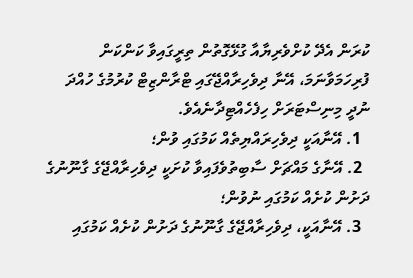ކުރަން އެދޭ ކުށްވެރިޔާއާ ގުޅޭގޮތުން ތިރީގައިވާ ކަންކަން ފުރިހަމަވާނަމަ، އޭނާ ދިވެހިރާއްޖޭގައި ޓްރާންޒިޓް ކުރުމުގެ ހުއްދަ ނުދީ މިނިސްޓަރަށް ހިފެހެއްޓިދާނެއެވެ.
  1. އޭނާއަކީ ދިވެހިރައްޔިތެއް ކަމުގައި ވުން؛
  2. އޭނާގެ މައްޗަށް ސާބިތުވެފައިވާ ކުށަކީ ދިވެހިރާއްޖޭގެ ގާނޫނުގެ ދަށުން ކުށެއް ކަމުގައި ނުވުން؛
  3. އޭނާއަކީ، ދިވެހިރާއްޖޭގެ ގާނޫނުގެ ދަށުން ކުށެއް ކަމުގައި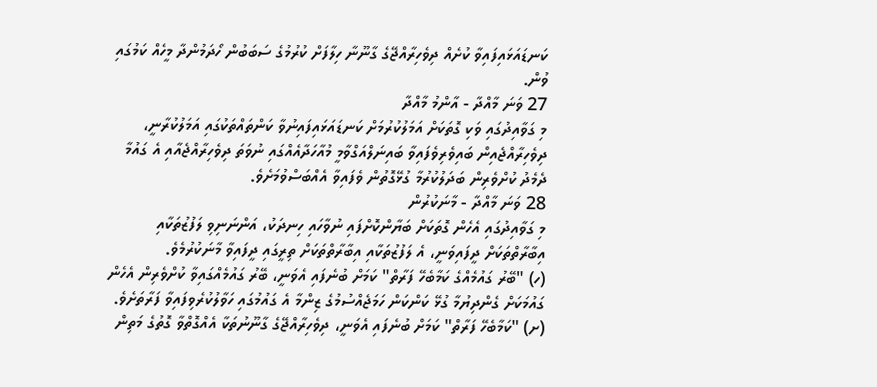ކަނޑައަޅައިފައިވާ ކުށެއް ދިވެހިރާއްޖޭގެ ގާނޫނާ ހިލާފަށް ކުރުމުގެ ސަބަބުން ހޯދަމުންދާ މީހެއް ކަމުގައި ވުން.
27 ވަނަ މާއްދާ - އާންމު މާއްދާ
މި ގަވާއިދުގައި ވަކި ގޮތަކަށް އަމަލުކުރުމަށް ކަނޑައަޅައިފައިނުވާ ކަންތައްތަކުގައި އަމަލުކުރާނީ، ދިވެހިރާއްޖެއިން ބައިވެރިވެފައިވާ ބައިނަލްއަގްވާމީ މުއާހަދާއެއްގައި ނުވަތަ ދިވެހިރާއްޖެއާއި އެ ގައުމާ ދެމެދު ކުށްވެރިން ބަދަލުކުރުމާ ގުޅޭގޮތުން ވެފައިވާ އެއްބަސްވުމަށެވެ.
28 ވަނަ މާއްދާ - މާނަކުރުން
މި ގަވާއިދުގައި އެހެން ގޮތަކަށް ބަޔާންކޮށްފައި ނުވާހައި ހިނދަކު، އަންނަނިވި ލަފުޒުތަކާއި އިބާރާތްތަކަށް ދީފައިވަނީ، އެ ލަފުޒުތަކާއި އިބާރާތްތަކަށް ތިރީގައި ދީފައިވާ މާނަކުރުމެވެ.
(ހ) "ބޭރު ގައުމެއްގެ ކަމާބެހޭ ފަރާތް" ކަމަށް ބުނެފައި އެވަނީ، ބޭރު ގައުމެއްގައިވާ ކުށްވެރިން އެހެން ގައުމަކަށް ގެންދިޔުމާ ގުޅޭ ކަންކަން ހަމަޖެއްސުމުގެ ޒިންމާ އެ ގައުމުގައި ހަވާލުކުރެވިފައިވާ ފަރާތަށެވެ.
(ށ) "ކަމާބެހޭ ފަރާތް" ކަމަށް ބުނެފައި އެވަނީ، ދިވެހިރާއްޖޭގެ ގާނޫނުތަކާ އެއްގޮތްވާ ގޮތުގެ މަތިން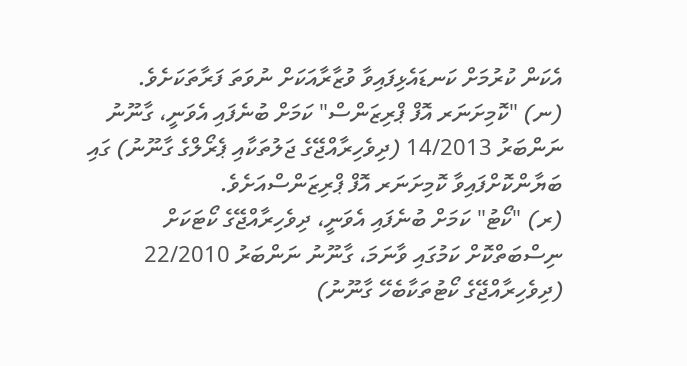އެކަން ކުރުމަށް ކަނޑައެޅިފައިވާ ވުޒާރާއަކަށް ނުވަތަ ފަރާތަކަށެވެ.
(ނ) "ކޮމިށަނަރ އޮފް ޕްރިޒަންސް" ކަމަށް ބުނެފައި އެވަނީ، ގާނޫނު ނަންބަރު 14/2013 (ދިވެހިރާއްޖޭގެ ޖަލުތަކާއި ޕެރޯލްގެ ގާނޫނު) ގައި ބަޔާންކޮށްފައިވާ ކޮމިށަނަރ އޮފް ޕްރިޒަންސްއަށެވެ.
(ރ) "ކޯޓު" ކަމަށް ބުނެފައި އެވަނީ، ދިވެހިރާއްޖޭގެ ކޯޓަކަށް ނިސްބަތްކޮށް ކަމުގައި ވާނަމަ، ގާނޫނު ނަންބަރު 22/2010 (ދިވެހިރާއްޖޭގެ ކޯޓުތަކާބެހޭ ގާނޫނު)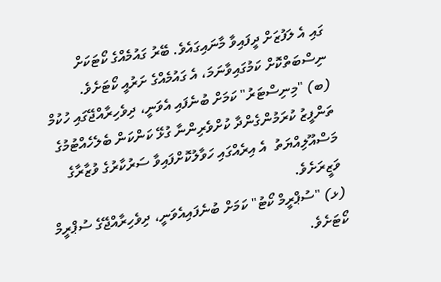ގައި އެ ލަފުޒަށް ދީފައިވާ މާނައިގައެވެ. ބޭރު ގައުމެއްގެ ކޯޓަކަށް ނިސްބަތްކޮށް ކަމުގައިވާނަމަ، އެ ގައުމެއްގެ ށަރުއީ ކޯޓަށެވެ.
(ބ) "މިނިސްޓަރު" ކަމަށް ބުނެފައި އެވަނީ، ދިވެހިރާއްޖޭގައި ހުކުމް ތަންފީޒު ކުރަމުންގެންދާ ކުށްވެރިންނާ ގުޅޭ ކަންކަން ބެލެހެއްޓުމުގެ މަސްއޫލިއްޔަތު  އެ އިރެއްގައި ހަވާލުކޮށްފައިވާ ސަރުކާރުގެ ވުޒާރާގެ ވަޒީރަށެވެ.
(ޅ) "ސުޕްރީމް ކޯޓު" ކަމަށް ބުނެފައިއެވަނީ، ދިވެހިރާއްޖޭގެ ސުޕްރީމް ކޯޓަށެވެ.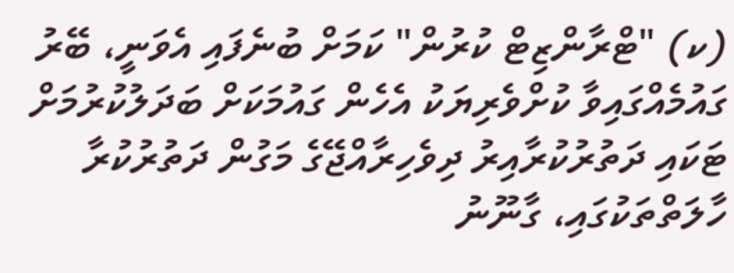(ކ) "ޓްރާންޒިޓް ކުރުން" ކަމަށް ބުނެފައި އެވަނީ، ބޭރު ގައުމެއްގައިވާ ކުށްވެރިޔަކު އެހެން ގައުމަކަށް ބަދަލުކުރުމަށް ޓަކައި ދަތުރުކުރާއިރު ދިވެހިރާއްޖޭގެ މަގުން ދަތުރުކުރާ ހާލަތްތަކުގައި، ގާނޫނު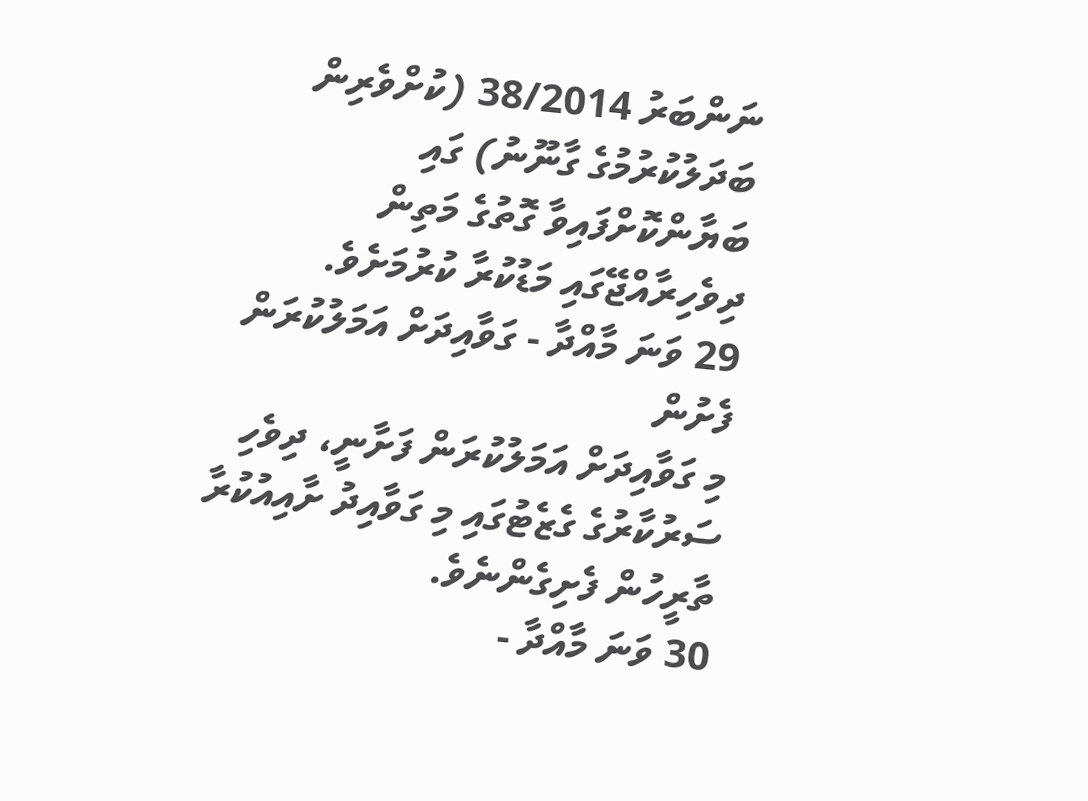ނަންބަރު 38/2014 (ކުށްވެރިން ބަދަލުކުރުމުގެ ގާނޫނު) ގައި ބަޔާންކޮށްފައިވާ ގޮތުގެ މަތިން ދިވެހިރާއްޖޭގައި މަޑުކުރާ ކުރުމަށެވެ.
29 ވަނަ މާއްދާ - ގަވާއިދަށް އަމަލުކުރަން ފެށުން
މި ގަވާއިދަށް އަމަލުކުރަން ފަށާނީ، ދިވެހި ސަރުކާރުގެ ގެޒެޓުގައި މި ގަވާއިދު ށާއިއުކުރާ ތާރީހުން ފެށިގެންނެވެ.
30 ވަނަ މާއްދާ -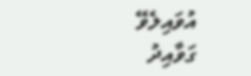އުވައިލެވޭ ގަވާއިދު